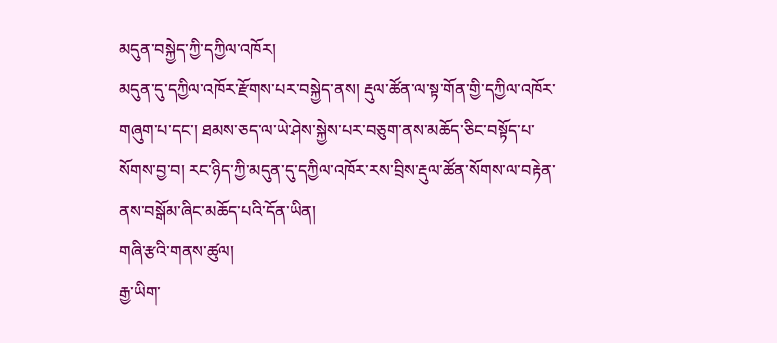མདུན་བསྐྱེད་ཀྱི་དཀྱིལ་འཁོར།
མདུན་དུ་དཀྱིལ་འཁོར་རྫོགས་པར་བསྐྱེད་ནས། རྡུལ་ཚོན་ལ་སྟ་གོན་གྱི་དཀྱིལ་འཁོར་གཞུག་པ་དང་། ཐམས་ཅད་ལ་ཡེ་ཤེས་སྐྱེས་པར་བཅུག་ནས་མཆོད་ཅིང་བསྟོད་པ་སོགས་བྱ་བ། རང་ཉིད་ཀྱི་མདུན་དུ་དཀྱིལ་འཁོར་རས་བྲིས་རྡུལ་ཚོན་སོགས་ལ་བརྟེན་ནས་བསྒོམ་ཞིང་མཆོད་པའི་དོན་ཡིན།
གཞི་རྩའི་གནས་ཚུལ།
རྒྱ་ཡིག་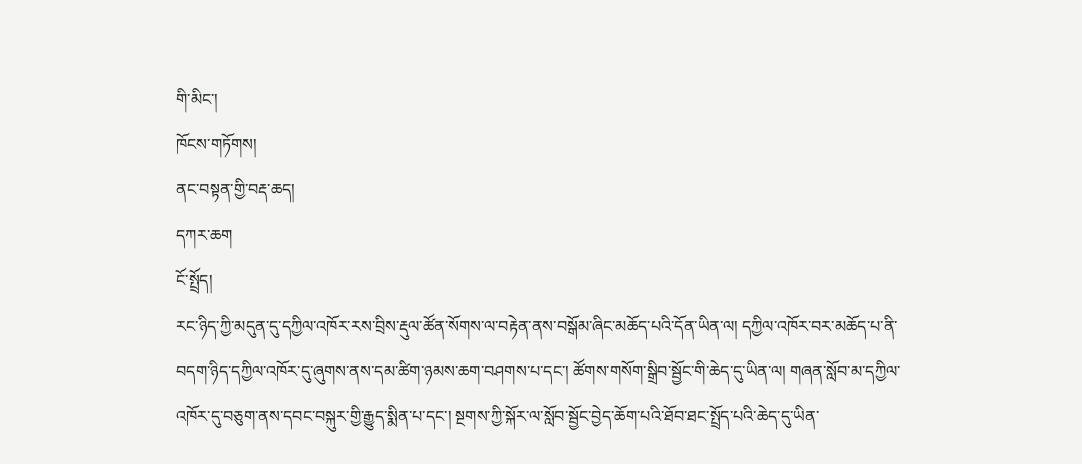གི་མིང་།
ཁོངས་གཏོགས།
ནང་བསྟན་གྱི་བརྡ་ཆད།
དཀར་ཆག
ངོ་སྤྲོད།
རང་ཉིད་ཀྱི་མདུན་དུ་དཀྱིལ་འཁོར་རས་བྲིས་རྡུལ་ཚོན་སོགས་ལ་བརྟེན་ནས་བསྒོམ་ཞིང་མཆོད་པའི་དོན་ཡིན་ལ། དཀྱིལ་འཁོར་བར་མཆོད་པ་ནི་བདག་ཉིད་དཀྱིལ་འཁོར་དུ་ཞུགས་ནས་དམ་ཚིག་ཉམས་ཆག་བཤགས་པ་དང་། ཚོགས་གསོག་སྒྲིབ་སྦྱོང་གི་ཆེད་དུ་ཡིན་ལ། གཞན་སློབ་མ་དཀྱིལ་འཁོར་དུ་བཅུག་ནས་དབང་བསྐུར་གྱི་རྒྱུད་སྨིན་པ་དང་། སྔགས་ཀྱི་སྐོར་ལ་སློབ་སྦྱོང་བྱེད་ཆོག་པའི་ཐོབ་ཐང་སྤྲོད་པའི་ཆེད་དུ་ཡིན་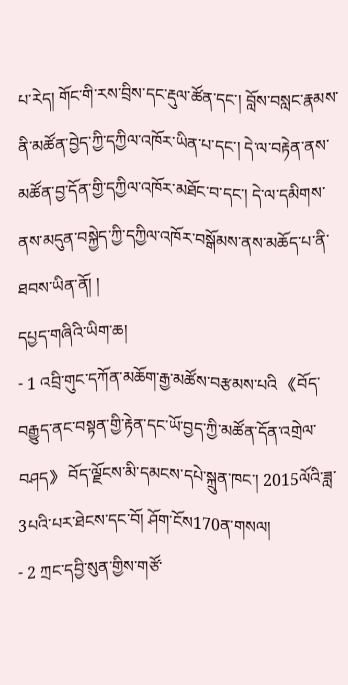པ་རེད། གོང་གི་རས་བྲིས་དང་རྡུལ་ཚོན་དང་། བློས་བསླང་རྣམས་ནི་མཚོན་བྱེད་ཀྱི་དཀྱིལ་འཁོར་ཡིན་པ་དང་། དེ་ལ་བརྟེན་ནས་མཚོན་བྱ་དོན་གྱི་དཀྱིལ་འཁོར་མཐོང་བ་དང་། དེ་ལ་དམིགས་ནས་མདུན་བསྐྱེད་ཀྱི་དཀྱིལ་འཁོར་བསྒོམས་ནས་མཆོད་པ་ནི་ཐབས་ཡིན་ནོ། །
དཔྱད་གཞིའི་ཡིག་ཆ།
- 1 འབྲི་གུང་དཀོན་མཆོག་རྒྱ་མཚོས་བརྩམས་པའི 《བོད་བརྒྱུད་ནང་བསྟན་གྱི་རྟེན་དང་ཡོ་བྱད་ཀྱི་མཚོན་དོན་འགྲེལ་བཤད》 བོད་ལྗོངས་མི་དམངས་དཔེ་སྐྲུན་ཁང་། 2015ལོའི་ཟླ་3པའི་པར་ཐེངས་དང་བོ། ཤོག་ངོས170ན་གསལ།
- 2 ཀྲང་དབྱི་སུན་གྱིས་གཙོ་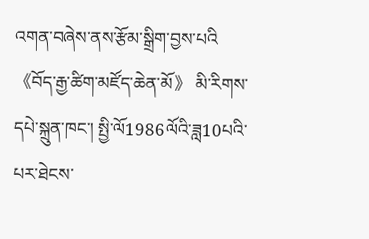འགན་བཞེས་ནས་རྩོམ་སྒྲིག་བྱས་པའི 《བོད་རྒྱ་ཚིག་མཛོད་ཆེན་མོ》 མི་རིགས་དཔེ་སྐྲུན་ཁང་། སྤྱི་ལོ1986ལོའི་ཟླ10པའི་པར་ཐེངས་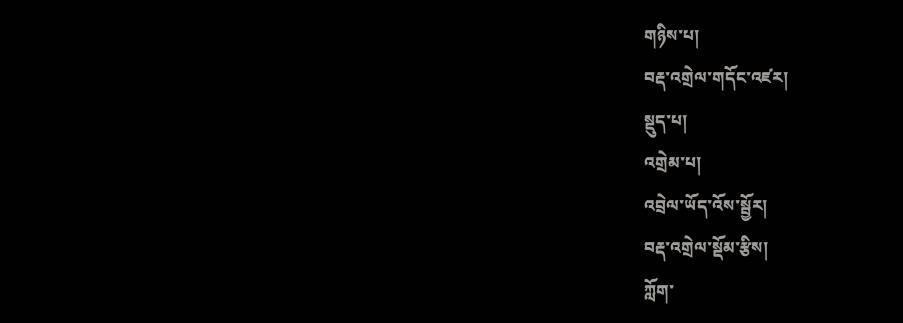གཉིས་པ།
བརྡ་འགྲེལ་གདོང་འཛར།
སྡུད་པ།
འགྲེམ་པ།
འབྲེལ་ཡོད་འོས་སྦྱོར།
བརྡ་འགྲེལ་སྡོམ་རྩིས།
ཀློག་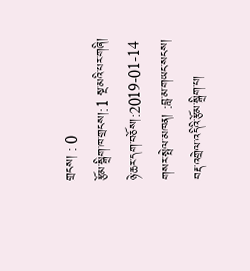གྲངས། : 0
རྩོམ་སྒྲིག་ཁ་གྲངས།:1 སྔ་མའི་པར་གཞི།
ཉེ་ཆར་དག་བཅོས།:2019-01-14
གསར་སྤེལ་མཁན། :བླ་མ་གཡང་སངས།
བརྡ་འགྲེལ་འདིའི་རྩོམ་སྒྲིག་པ།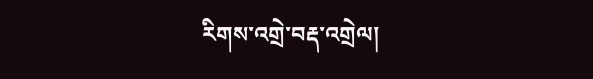རིགས་འགྲེ་བརྡ་འགྲེལ།